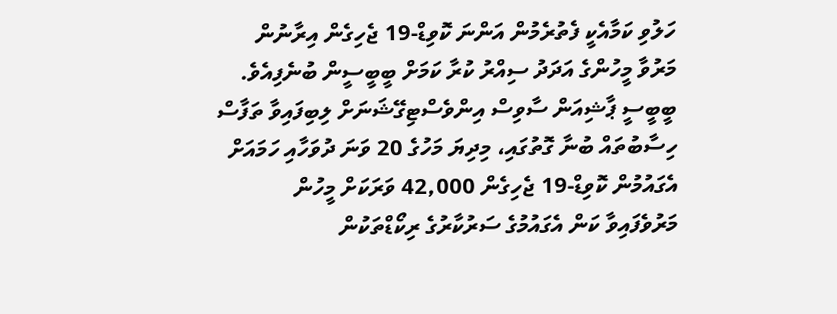ހަލުވި ކަމާއެކީ ފެތުރެމުން އަންނަ ކޮވިޑް-19 ޖެހިގެން އިރާނުން މަރުވާ މީހުންގެ އަދަދު ސިއްރު ކުރާ ކަމަށް ބީބީސީން ބުނެފިއެވެ.
ބީބީސީ ޕާޝިއަން ސާވިސް އިންވެސްޓިގޭޝަނަށް ލިބިފައިވާ ތަފާސް ހިސާބުތައް ބުނާ ގޮތުގައި، މިދިޔަ މަހުގެ 20 ވަނަ ދުވަހާއި ހަމައަށް އެގައުމުން ކޮވިޑް-19 ޖެހިގެން 42,000 ވަރަކަށް މީހުން މަރުވެފައިވާ ކަން އެގައުމުގެ ސަރުކާރުގެ ރިކޯޑްތަކުން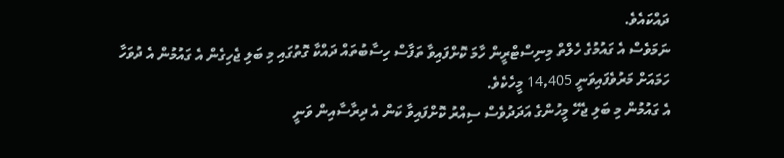ދައްކައެވެ.
ނަމަވެސް އެ ގައުމުގެ ހެލްތް މިނިސްޓްރީން ހާމަ ކޮށްފައިވާ ތަފާސް ހިސާބުތައް ދައްކާ ގޮތުގައި މި ބަލި ޖެހިގެން އެ ގައުމުން އެ ދުވަހާ ހަމައަށް މަރުވެފައިވަނީ 14,405 މީހެކެވެ.
އެ ގައުމުން މި ބަލި ޖެހޭ މީހުންގެ އަދަދުވެސް ސިއްރު ކޮށްފައިވާ ކަން އެ ދިރާސާއިން ވަނީ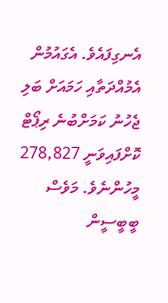އެނގިފައެވެ. އެގައުމުން އެމުއްދަތާއި ހަމައަށް ބަލި ޖެހުނު ކަމަށްބުނެ ރިޕޯޓް ކޮށްފައިވަނީ 278,827 މީހުންނެވެ. މަވެސް ބީބީސީން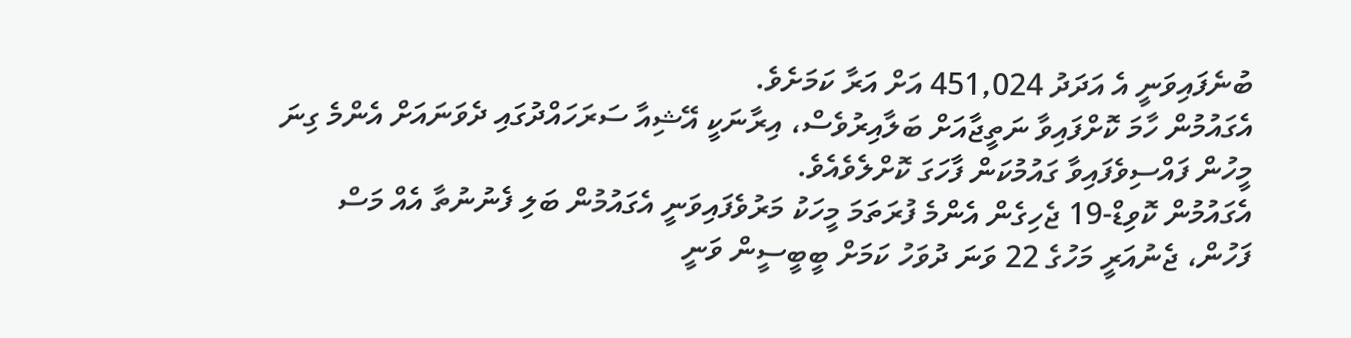ބުނެފައިވަނީ އެ އަދަދު 451,024 އަށް އަރާ ކަމަށެވެ.
އެގައުމުން ހާމަ ކޮށްފައިވާ ނަތީޖާއަށް ބަލާއިރުވެސް، އިރާނަކީ އޭޝިއާ ސަރަހައްދުގައި ދެވަނައަށް އެންމެ ގިނަ މީހުން ފައްސިވެފައިވާ ގައުމުކަން ފާހަގަ ކޮށްލެވެއެވެ.
އެގައުމުން ކޮވިޑް-19 ޖެހިގެން އެންމެ ފުރަތަމަ މީހަކު މަރުވެފައިވަނީ އެގައުމުން ބަލި ފެނުނުތާ އެއް މަސް ފަހުން، ޖެނުއަރީ މަހުގެ 22 ވަނަ ދުވަހު ކަމަށް ބީބީސީން ވަނީ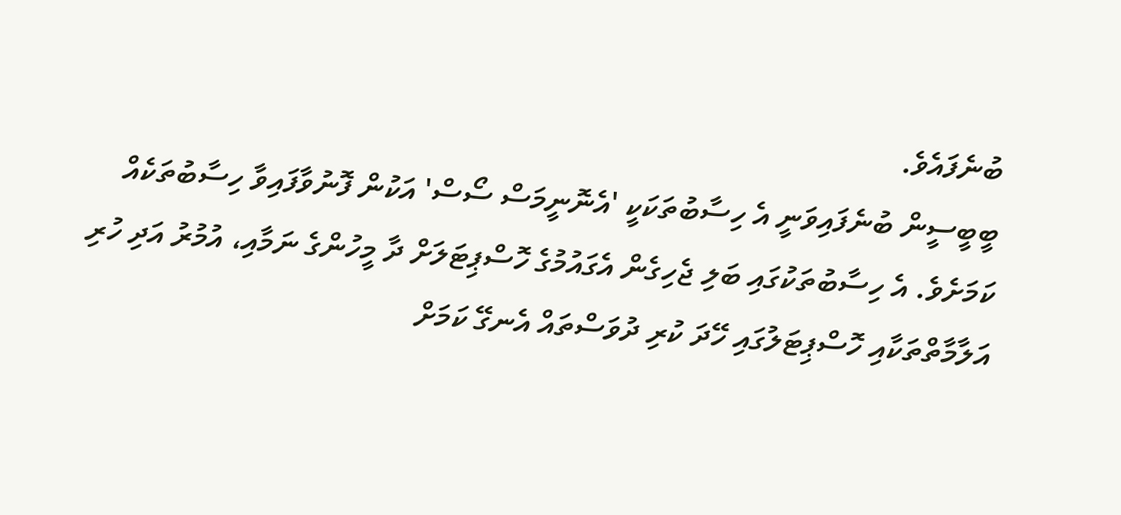ބުނެފައެވެ.
ބީބީސީން ބުނެފައިވަނީ އެ ހިސާބުތަކަކީ 'އެނޮނީމަސް ސޯސް' އަކުން ފޮނުވާފައިވާ ހިސާބުތަކެއް ކަމަށެވެ. އެ ހިސާބުތަކުގައި ބަލި ޖެހިގެން އެގައުމުގެ ހޮސްޕިޓަލަށް ދާ މީހުންގެ ނަމާއި، އުމުރު އަދި ހުރި އަލާމާތްތަކާއި ހޮސްޕިޓަލުގައި ހޭދަ ކުރި ދުވަސްތައް އެނގޭ ކަމަށް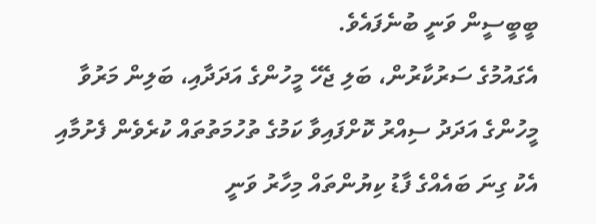ބީބީސީން ވަނީ ބުނެފައެވެ.
އެގައުމުގެ ސަރުކާރުން، ބަލި ޖެހޭ މީހުންގެ އަދަދާއި، ބަލިން މަރުވާ މީހުންގެ އަދަދު ސިއްރު ކޮށްފައިވާ ކަމުގެ ތުހުމަތުތައް ކުރެވެން ފެށުމާއި އެކު ގިނަ ބައެއްގެ ފާޑު ކިޔުންތައް މިހާރު ވަނީ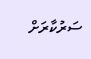ސަރުކާރަށް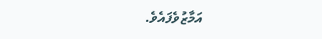އަމާޒުވެފައެވެ.